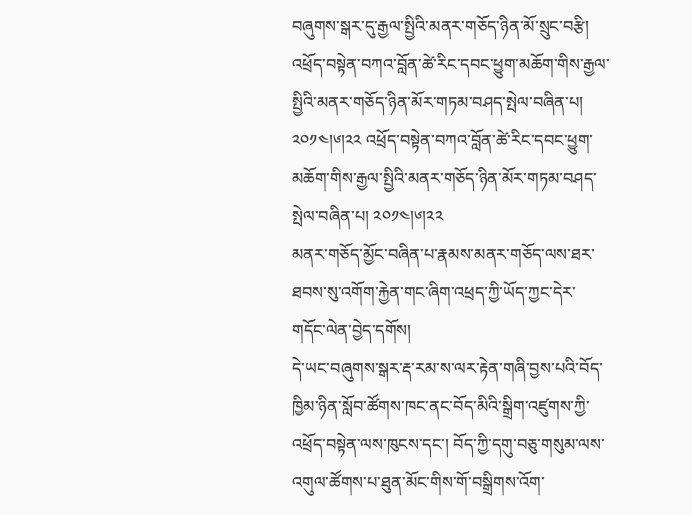བཞུགས་སྒར་དུ་རྒྱལ་སྤྱིའི་མནར་གཅོད་ཉིན་མོ་སྲུང་བརྩི།
འཕྲོད་བསྟེན་བཀའ་བློན་ཚེ་རིང་དབང་ཕྱུག་མཆོག་གིས་རྒྱལ་སྤྱིའི་མནར་གཅོད་ཉིན་མོར་གཏམ་བཤད་སྤེལ་བཞིན་པ། ༢༠༡༤།༦།༢༢ འཕྲོད་བསྟེན་བཀའ་བློན་ཚེ་རིང་དབང་ཕྱུག་མཆོག་གིས་རྒྱལ་སྤྱིའི་མནར་གཅོད་ཉིན་མོར་གཏམ་བཤད་སྤེལ་བཞིན་པ། ༢༠༡༤།༦།༢༢
མནར་གཅོད་མྱོང་བཞིན་པ་རྣམས་མནར་གཅོད་ལས་ཐར་ཐབས་སུ་འགོག་རྐྱེན་གང་ཞིག་འཕྲད་ཀྱི་ཡོད་ཀྱང་དེར་གདོང་ལེན་བྱེད་དགོས།
དེ་ཡང་བཞུགས་སྒར་རྡ་རམ་ས་ལར་རྟེན་གཞི་བྱས་པའི་བོད་ཁྱིམ་ཉིན་སློབ་ཚོགས་ཁང་ནང་བོད་མིའི་སྒྲིག་འཛུགས་ཀྱི་འཕྲོད་བསྟེན་ལས་ཁུངས་དང་། བོད་ཀྱི་དགུ་བཅུ་གསུམ་ལས་འགུལ་ཚོགས་པ་ཐུན་མོང་གིས་གོ་བསྒྲིགས་འོག་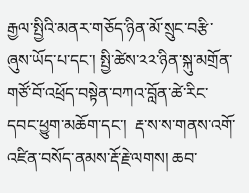རྒྱལ་སྤྱིའི་མནར་གཅོད་ཉིན་མོ་སྲུང་བརྩི་ཞུས་ཡོད་པ་དང་། སྤྱི་ཚེས་༢༢་ཉིན་སྐུ་མགྲོན་གཙོ་བོ་འཕྲོད་བསྟེན་བཀའ་བློན་ཚེ་རིང་དབང་ཕྱུག་མཆོག་དང་།  རྡ་ས་ས་གནས་འགོ་འཛིན་བསོད་ནམས་རྡོ་རྗེ་ལགས། ཆབ་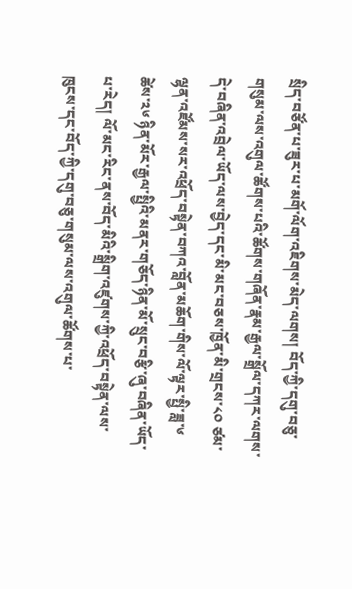སྲིད་བཙོན་པ་ཟུར་པ་མགོ་ལོག་འཇིགས་མེད་ལགས། བོད་ཀྱི་དགུ་བཅུ་གསུམ་ལས་འགུལ་ཚོགས་པའི་ཚོགས་གཞོན་རྣམ་རྒྱལ་སྒྲོལ་དཀར་ལགས་དེ་བཞིན་འབྲེལ་ཡོད་ལས་བྱེད་དང་མི་མང་བཅས་ཁྱོན་མི་གྲངས་༨༠ ཙམ་ལྷན་འཛོམས་སར་འཕྲོད་བསྟེན་བཀའ་བློན་མཆོག་གིས་ལོ་ལྟར་སྤྱི་ཟླ་༦ ཚེས་༢༦ ཉིན་མོར་རྒྱལ་སྤྱིའི་མནར་གཅོད་ཉིན་མོ་སྲུང་བརྩི་ཞུ་བཞིན་ཡོད་པ་རེད། ལོ་མང་རིང་ནས་བོད་མིའི་སྒྲིག་འཛུགས་ཀྱི་འཕྲོད་བསྟེན་ལས་ཁུངས་དང་བོད་ཀྱི་དགུ་བཅུ་གསུམ་ལས་འགུལ་ཚོགས་པ་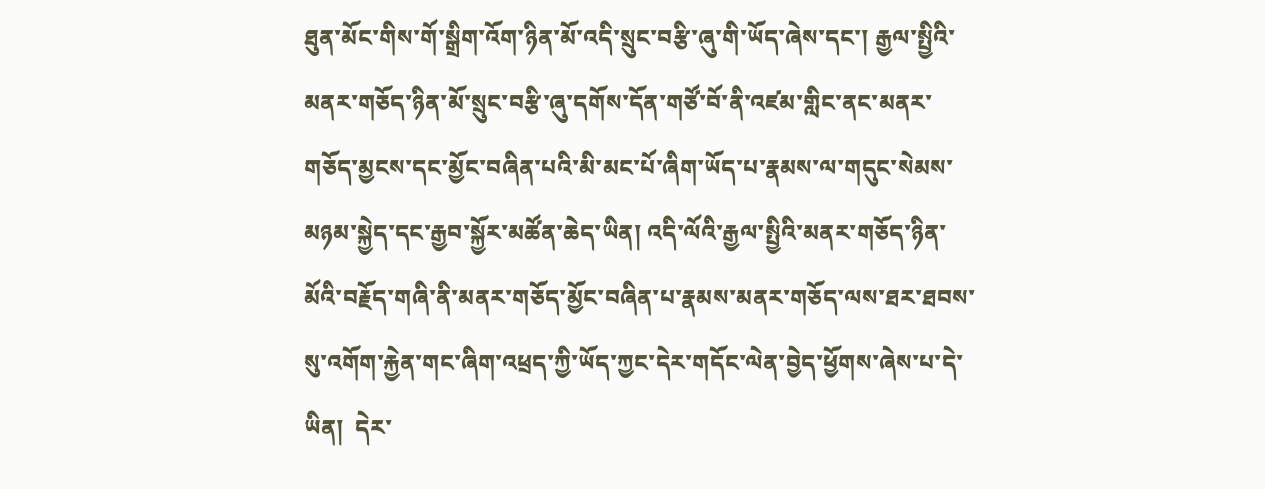ཐུན་མོང་གིས་གོ་སྒྲིག་འོག་ཉིན་མོ་འདི་སྲུང་བརྩི་ཞུ་གི་ཡོད་ཞེས་དང་། རྒྱལ་སྤྱིའི་མནར་གཅོད་ཉིན་མོ་སྲུང་བརྩི་ཞུ་དགོས་དོན་གཙོ་བོ་ནི་འཛམ་གླིང་ནང་མནར་གཅོད་མྱངས་དང་མྱོང་བཞིན་པའི་མི་མང་པོ་ཞིག་ཡོད་པ་རྣམས་ལ་གདུང་སེམས་མཉམ་སྐྱེད་དང་རྒྱབ་སྐྱོར་མཚོན་ཆེད་ཡིན། འདི་ལོའི་རྒྱལ་སྤྱིའི་མནར་གཅོད་ཉིན་མོའི་བརྗོད་གཞི་ནི་མནར་གཅོད་མྱོང་བཞིན་པ་རྣམས་མནར་གཅོད་ལས་ཐར་ཐབས་སུ་འགོག་རྐྱེན་གང་ཞིག་འཕྲད་ཀྱི་ཡོད་ཀྱང་དེར་གདོང་ལེན་བྱེད་ཕྱོགས་ཞེས་པ་དེ་ཡིན།  དེར་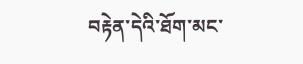བརྟེན་དེའི་ཐོག་མང་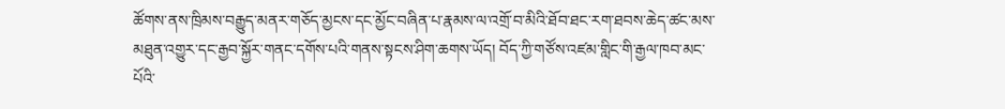ཚོགས་ནས་ཁྲིམས་བརྒྱུད་མནར་གཅོད་མྱངས་དང་མྱོང་བཞིན་པ་རྣམས་ལ་འགྲོ་བ་མིའི་ཐོབ་ཐང་རག་ཐབས་ཆེད་ཚང་མས་མཐུན་འགྱུར་དང་རྒྱབ་སྐྱོར་གནང་དགོས་པའི་གནས་སྟངས་ཤིག་ཆགས་ཡོད། བོད་ཀྱི་གཙོས་འཛམ་གླིང་གི་རྒྱལ་ཁབ་མང་པོའི་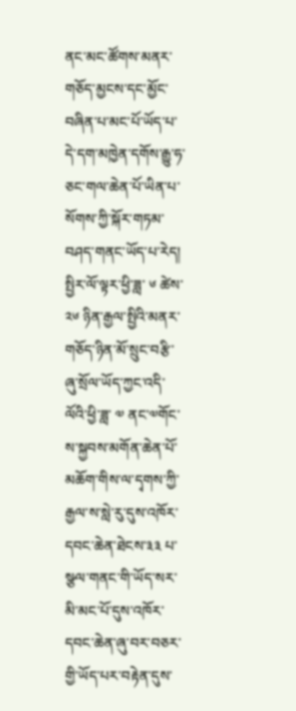ནང་མང་ཚོགས་མནར་གཅོད་མྱངས་དང་མྱོང་བཞིན་པ་མང་པོ་ཡོད་པ་དེ་དག་མཁྱེན་དགོས་རྒྱུ་ཧ་ཅང་གལ་ཆེན་པོ་ཡིན་པ་སོགས་ཀྱི་སྐོར་གཏམ་བཤད་གནང་ཡོད་པ་རེད།  སྤྱིར་ལོ་ལྟར་ཕྱི་ཟླ་ ༦ ཚེས་ ༢༦ ཉིན་རྒྱལ་སྤྱིའི་མནར་གཅོད་ཉིན་མོ་སྲུང་བརྩི་ཞུ་སྲོལ་ཡོད་ཀྱང་འདི་ལོའི་ཕྱི་ཟླ་ ༧ ནང་༧གོང་ས་སྐྱབས་མགོན་ཆེན་པོ་མཆོག་གིས་ལ་དྭགས་ཀྱི་རྒྱལ་ས་སླེ་རུ་དུས་འཁོར་དབང་ཆེན་ཐེངས་༣༣ པ་སྩལ་གནང་གི་ཡོད་སར་མི་མང་པོ་དུས་འཁོར་དབང་ཆེན་ཞུ་བར་བཅར་གྱི་ཡོད་པར་བརྟེན་དུས་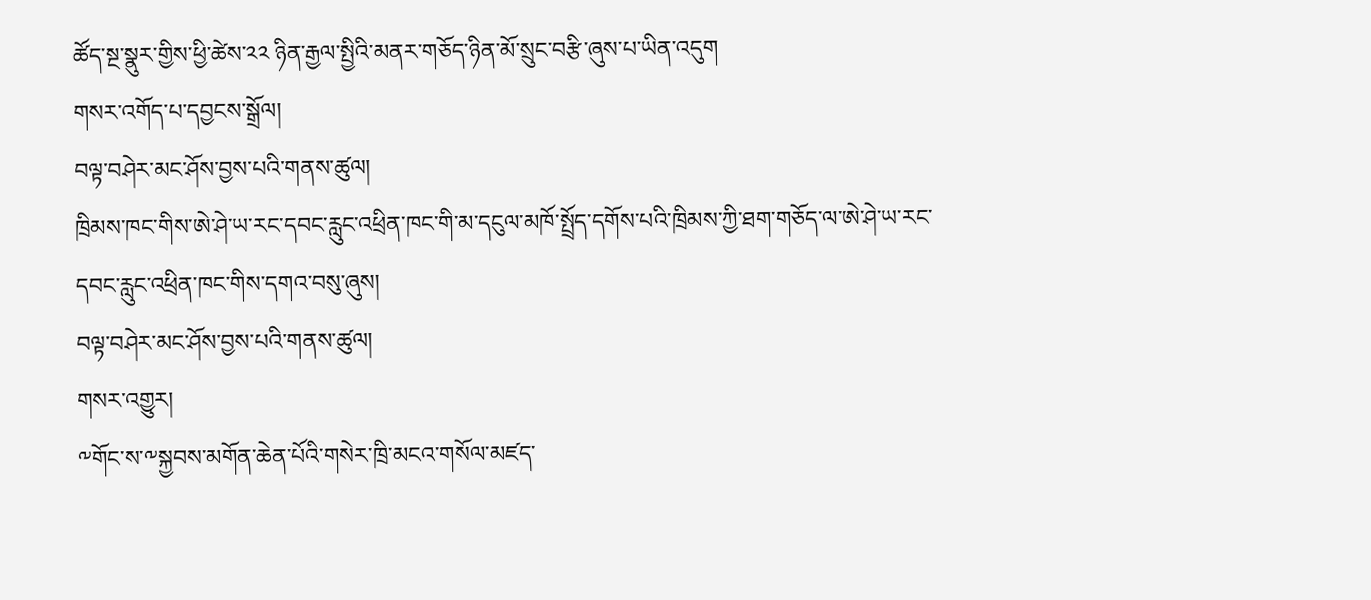ཚོད་སྔ་སྣུར་གྱིས་ཕྱི་ཚེས་༢༢ ཉིན་རྒྱལ་སྤྱིའི་མནར་གཅོད་ཉིན་མོ་སྲུང་བརྩི་ཞུས་པ་ཡིན་འདུག
གསར་འགོད་པ་དབྱངས་སྒྲོལ།
བལྟ་བཤེར་མང་ཤོས་བྱས་པའི་གནས་ཚུལ།
ཁྲིམས་ཁང་གིས་ཨེ་ཤེ་ཡ་རང་དབང་རླུང་འཕྲིན་ཁང་གི་མ་དངུལ་མཁོ་སྤྲོད་དགོས་པའི་ཁྲིམས་ཀྱི་ཐག་གཅོད་ལ་ཨེ་ཤེ་ཡ་རང་དབང་རླུང་འཕྲིན་ཁང་གིས་དགའ་བསུ་ཞུས།
བལྟ་བཤེར་མང་ཤོས་བྱས་པའི་གནས་ཚུལ།
གསར་འགྱུར།
༸གོང་ས་༸སྐྱབས་མགོན་ཆེན་པོའི་གསེར་ཁྲི་མངའ་གསོལ་མཛད་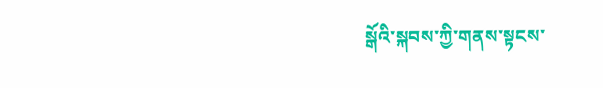སྒོའི་སྐབས་ཀྱི་གནས་སྟངས་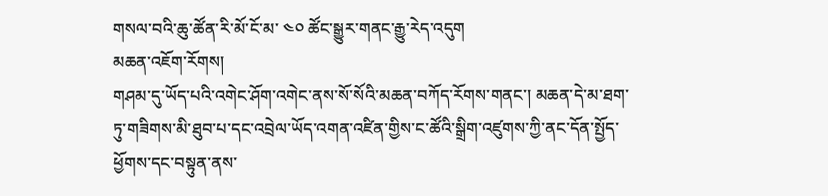གསལ་བའི་ཆུ་ཚོན་རི་མོ་ངོ་མ་ ༤༠ ཚོང་སྒྱུར་གནང་རྒྱུ་རེད་འདུག
མཆན་འཇོག་རོགས།
གཤམ་དུ་ཡོད་པའི་འགེང་ཤོག་འགེང་ནས་སོ་སོའི་མཆན་བཀོད་རོགས་གནང་། མཆན་དེ་མ་ཐག་ཏུ་གཟིགས་མི་ཐུབ་པ་དང་འབྲེལ་ཡོད་འགན་འཛིན་གྱིས་ང་ཚོའི་སྒྲིག་འཛུགས་ཀྱི་ནང་དོན་སྤྱོད་ཕྱོགས་དང་བསྟུན་ནས་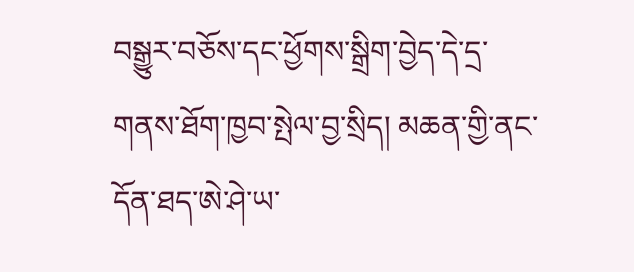བསྒྱུར་བཅོས་དང་ཕྱོགས་སྒྲིག་བྱེད་དེ་དྲ་གནས་ཐོག་ཁྱབ་སྤེལ་བྱ་སྲིད། མཆན་གྱི་ནང་དོན་ཐད་ཨེ་ཤེ་ཡ་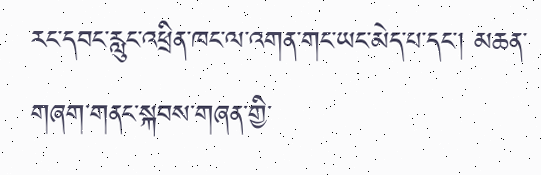རང་དབང་རླུང་འཕྲིན་ཁང་ལ་འགན་གང་ཡང་མེད་པ་དང་། མཆན་གཞག་གནང་སྐབས་གཞན་གྱི་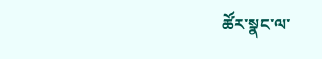ཚོར་སྣང་ལ་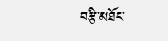བརྩི་མཐོང་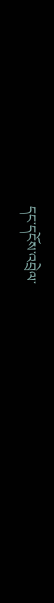དང་དངོས་འབྲེལ་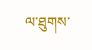ལ་ཐུགས་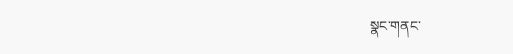སྣང་གནང་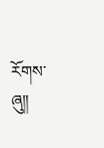རོགས་ཞུ༎